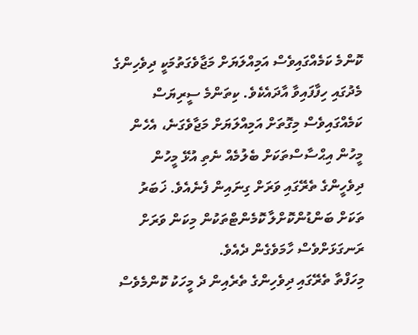ކޮންމެ ކަމެއްގައިވެސް އަމިއްލަޔަށް މަޖާވެގަތުމަކީ ދިވެހިންގެ މެދުގައި ހިފާފައިވާ އާދައެކެވެ. ކިތަންމެ ސީރިޔަސް ކަމެއްގައިވެސް މިގޮތަށް އަމިއްލަޔަށް މަޖާވެގަނެ، އެހެން މީހުން އިޙްސާސްތަކަށް ބެލުމެއް ނެތި އުޅޭ މީހުން ދިވެހީންގެ ތެރޭގައި ވަރަށް ގިނައިން ފެނެއެވެ. ޚަބަރު ތަކަށް ބަންޑުންކޮށްލާ ކޮމެންޓްތަކުން މިކަން ވަރަށް ރަނގަޅަށްވެސް ހާމަވެގެން ދެއެވެ.
މިހަފްތާ ތެރޭގައި ދިވެހިންގެ ތެރެއިން ދެ މީހަކު ކޮންމެވެސް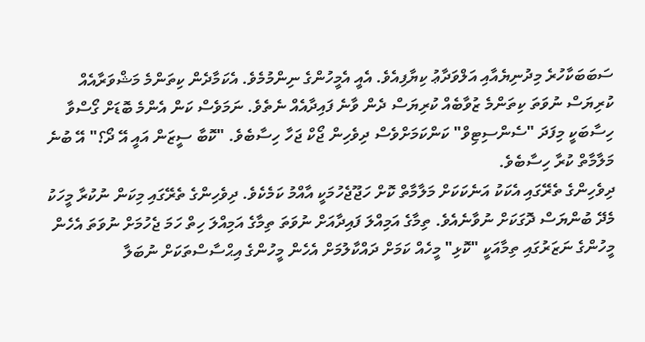ސަބަބަކާހުރެ މިދުނިޔެއާއި އަލްވަދާޢު ކިޔާފިއެވެ. އެއީ އެމީހުންގެ ނިންމުމެވެ. އެކަމާދެން ކިތަންމެ މަޝްވަރާއެއް ކުރިޔަސް ނުވަތަ ކިތަންމެ ޒުވާބެއް ކުރިޔަސް ދެން ވާނެ ފައިދާއެއް ނެތެވެ. ނަމަވެސް ކަން އެންމެ ބޮޑަށް ގޯސްވާ ހިސާބަކީ މިފަދަ "ސެންސިޓިވް" ކަންކަމަށްވެސް ދިވެހިން ޖޯކް ޖަހާ ހިސާބެވެ. "ކޮބާ ސީޒަން އައީ އޭ ދޯ؟" އޭ ބުނެ މަލާމާތް ކުރާ ހިސާބެވެ.
ދިވެހިންގެ ތެރޭގައި އެކަކު އަނެކަކަށް މަލާމާތް ކޮށް ހަޖޫޖެހުމަކީ އާއްމު ކަމެކެވެ. ދިވެހިންގެ ތެރޭގައި މިކަން ނުކުރާ މީހަކު މެދޭ ބުންޔަސް ދޮގަކަށް ނުވާނެއެވެ. ތިމާގެ އަމިއްލަ ފައިދާއަށް ނުވަތަ ތިމާގެ އަމިއްލަ ހިތް ހަމަ ޖެހުމަށް ނުވަތަ އެހެން މީހުންގެ ނަޒަރުގައި ތިމާއަކީ "ކޮޅި" މީހެއް ކަމަށް ދައްކާލުމަށް އެހެން މީހުންގެ އިޙްސާސްތަކަށް ނުބަލާ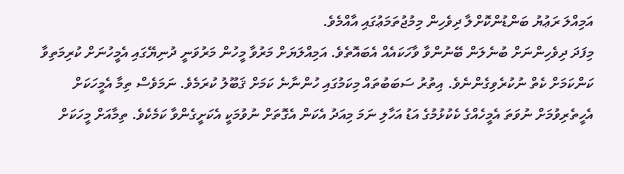އަމިއްލަ ރަޢުޔު ބަންޑުންކޮށްލާ ދިވެހިން މިމުޖުތަމަޢުގައި އާއްމެވެ.
މިފަދަ ދިވެހިންނަށް ބުނެލަން ބޭނުންވާ ވާހަކައެއް އެބައޮތެވެ. އަމިއްލަޔަށް މަރުވާ މީހުން މަރުވަނީ ދުނިޔޭގައި އެމީހުނަށް ކުރިމަތިވާ ކަންކަމަށް ކެތް ނުކުރެވިގެންނެވެ. އިތުރު ސަބަބުތައް މިކަމުގައި ހުންނާނެ ކަމަށް ޤަބޫލު ކުރަމެވެ. ނަމަވެސް ތިމާ އެމީހަކަށް އެހީތެރިވުމަށް ނުވަތަ އެމީހެއްގެ ކެކުޅުމުގެ އަޑު އަހާލި ނަމަ މިއަދު އެކަން އެގޮތަށް ނުވުމަކީ އެކަށީގެންވާ ކަމެކެވެ. ތިމާއަށް މީހަކަށް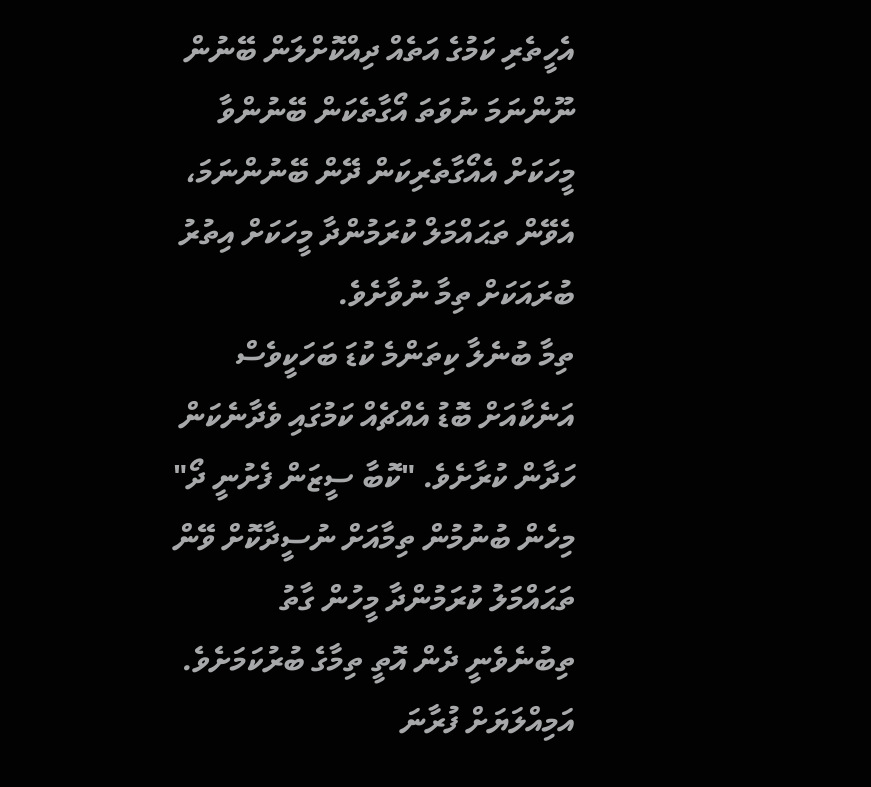އެހީތެރި ކަމުގެ އަތެއް ދިއްކޮށްލަން ބޭނުން ނޫންނަމަ ނުވަތަ އޯގާތެކަން ބޭނުންވާ މީހަކަށް އެއޯގާތެރިކަން ދޭން ބޭނުންނަމަ، އެވޭން ތަޙައްމަލް ކުރަމުންދާ މީހަކަށް އިތުރު ބުރައަކަށް ތިމާ ނުވާށެވެ.
ތިމާ ބުނެލާ ކިތަންމެ ކުޑަ ބަހަކީވެސް އަނެކާއަށް ބޮޑު އެއްޗެއް ކަމުގައި ވެދާނެކަން ހަދާން ކުރާށެވެ. "ކޮބާ ސީޒަން ފެށުނީ ދޯ" މިހެން ބުނުމުން ތިމާއަށް ނުސީދާކޮށް ވޭން ތަޙައްމަލު ކުރަމުންދާ މީހުން ގާތު ތިބުނެވެނީ ދެން އޮތީ ތިމާގެ ބުރުކަމަށެވެ. އަމިއްލަޔަށް ފުރާނަ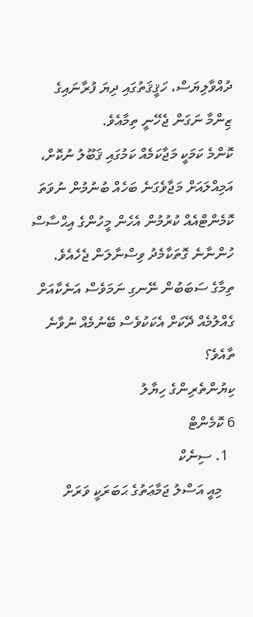ދުއްވާލިޔަސް، ހަޤީޤަތުގައި ދިޔަ ފުރާނައިގެ ޒިންމާ ނަގަން ޖެހޭނީ ތިމާއެވެ.
ކޮންމެ ކަމަކީ މަޖާކަމެއް ކަމުގައި ޤަބޫލު ނުކޮށް، އަމިއްލައަށް މަޖާވެގަނެ ބަހެއް ބުނުމުން ނުވަތަ ކޮމެންޓްއެއް ކުރުމުން އެހެން މީހުންގެ އިޙްސާސް ހުންނާނެ ގޮތަކާމެދު ވިސްނާލަން ޖެހެއެވެ. ތިމާގެ ސަބަބުން ނޭނގި ނަމަވެސް އަނެކާއަށް ގެއްލުމެއް ދޭކަށް އެކަކުވެސް ބޭނުމެއް ނުވާނެ ތާއެވެ؟
ކިޔުންތެރިންގެ ހިޔާލު
6 ކޮމެންޓް
  1. ސިނެކް
    މިއީ އަސްލު ޖަމާޢަތުގެ ޙަބަރަކީ ވަރަށް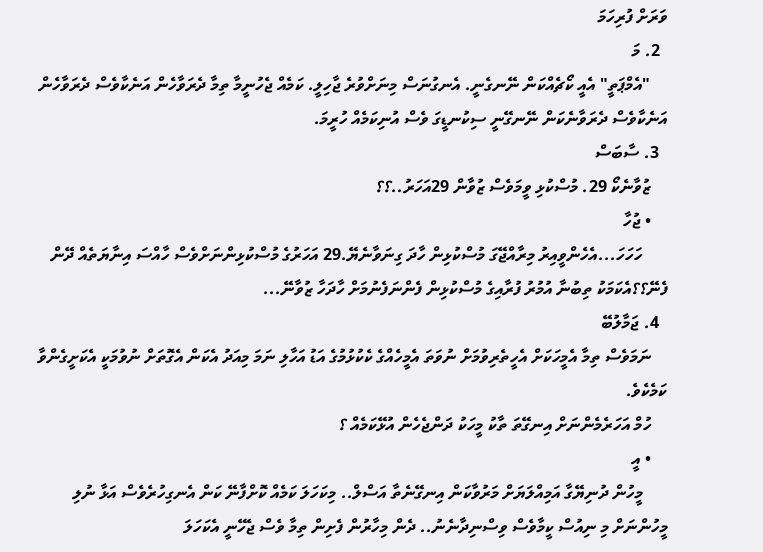ވަރަށް ފުރިހަމަ
  2. މަ
    "އެމްޕަތީ" އެއީ ކޯޗެއްކަން ނޭނގެނީ. އެނގުނަސް މިނަށްވުރެ ޖާހިލީ. ކަމެއް ޖެހުނީމާ ތިމާ ދެރަވާހެން އަނެކާވެސް ދެރަވާހެން އަނެކާވެސް ދެރަވާނެކަން ނޭނގޭނީ ސިކުނޑީގަ ވެސް އުނިކަމެއް ހުރީމަ.
  3. ސާބަސް
    ޒުވާނެކޯ 29. މުސްކުޅި ވީމަވެސް ޒުވާން 29އަހަރު..؟؟
    • ޖުހާ
      ހަހަހަ...އެހެންވީއިރު މިރާއްޖޭގަ މުސްކުޅިން ހާދަ ގިނަވާނެޔޭ.29 އަހަރުގެ މުސްކުޅިންނަށްވެސް ހާއްސަ އިނާޔަތެއް ދޭން ފެނޭ؟؟އެކަމަކު ތިބުނާ އުމުރު ފުރާއިގެ މުސްކުޅިން ފެންނަފެނުމަށް ހާދަހާ ޒުވާނޭ...
  4. ޖަމާލުބޭ
    ނަމަވެސް ތިމާ އެމީހަކަށް އެހީތެރިވުމަށް ނުވަތަ އެމީހެއްގެ ކެކުޅުމުގެ އަޑު އަހާލި ނަމަ މިއަދު އެކަން އެގޮތަށް ނުވުމަކީ އެކަށީގެންވާ ކަމެކެވެ.
    ހުމް އަހަރެމެންނަށް އިނގޭތަ ތާކު މީހަކު ދަންޖެހެން އުޅޭކަމެއް ؟
    • އީ
      މީހުން ދުނިޔޭގާ އަމިއްލަޔަށް މަރުވާކަން އިނގޭނެތާ އަސްލް.. މިކަހަލަ ކަމެއް ކޮށްފާނޭ ކަން އެނގިހުރެވެސް އަޅާ ނުލި މީހުންނަށް މި ނިއުސް ކީމާވެސް ވިސްނިދާނެނު.. ދެން މިހާރުން ފެށިން ތިމާ ވެސް ޖެހޭނީ އެކަހަލަ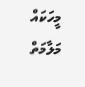މީހަކައް މަލާމަތް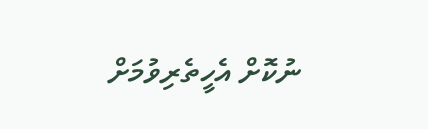ނުކޮށް އެހީތެރިވުމަށް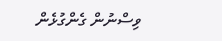ވިސްނުން ގެންގުޅެން